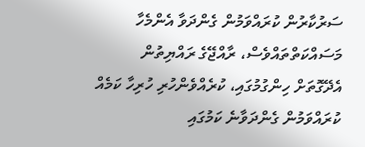ސަރުކާރުން ކުރައްވަމުން ގެންދަވާ އެންމެހާ މަސައްކަތްތައްވެސް، ރާއްޖޭގެ ރައްޔިތުން އެދޭގޮތަށް ހިންގުމުގައި، ކުރެއްވެންހުރި ހުރިހާ ކަމެއް ކުރައްވަމުން ގެންދަވާނެ ކަމުގައި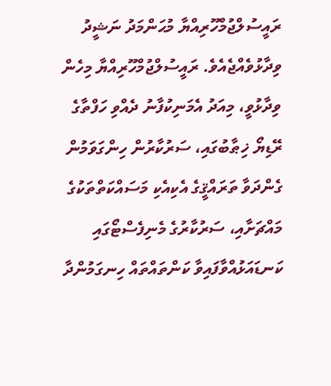ރައީސުލްޖުމްހޫރިއްޔާ މުޙަންމަދު ނަޝީދު ވިދާޅުވެއްޖެއެވެ. ރައީސުލްޖުމްހޫރިއްޔާ މިހެން ވިދާޅުވީ، މިއަދު އެމަނިކުފާނު ދެއްވި ހަފްތާގެ ރޭޑިޔޯ ޚިޠާބުގައި، ސަރުކާރުން ހިންގަވަމުން ގެންދަވާ ތަރައްޤީގެ އެކިއެކި މަސައްކަތްތަކުގެ މައްޗަށާއި، ސަރުކާރުގެ މެނިފެސްޓޯގައި ކަނޑައަޅުއްވާފައިވާ ކަންތައްތައް ހިނގަމުންދާ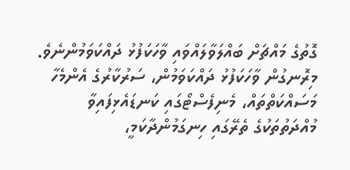ގޮތުގެ މައްޗަށް ބައްލަވާލައްވައި ވާހަކަފުޅު ދައްކަވަމުންނެވެ. މިރޮނގުން ވާހަކަފުޅު ދައްކަވަމުން، ސަރުކާރުގެ އެންމެހާ މަސައްކަތްތައް، މެނިފެސްޓޯގައި ކަނޑައެޅިފައިވާ މުއްދަތުތަކުގެ ތެރޭގައި ހިނގަމުންދާކަމީ،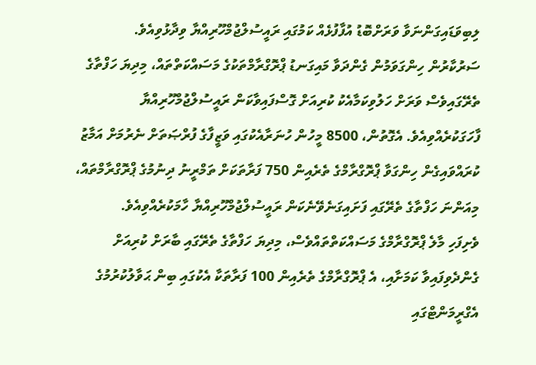ލިބިވަޑައިގަންނަވާ ވަރަށްބޮޑު އުފާފުޅެއް ކަމުގައި ރައީސުލްޖުމްހޫރިއްޔާ ވިދާޅުވިއެވެ.
ސަރުކާރުން ހިންގަވަމުން ގެންދަވާ މައިގަނޑު ޕްރޮގްރާމްތަކުގެ މަސައްކަތްތައް، މިދިޔަ ހަފްތާގެ ތެރޭގައިވެސް ވަރަށް ހަލުވިކަމާއެކު ކުރިއަށް ގޮސްފައިވާކަން ރައީސުލްޖުމްހޫރިއްޔާ ފާހަގަކުރެއްވިއެވެ. އެގޮތުން، 8500 މީހުން ހުނަރާއެކުގައި ވަޒީފާގެ ފުރްޞަތަށް ނެރުމަށް އަމާޒު ކުރައްވައިގެން ހިންގަވާ ޕްރޮގްރާމްގެ ތެރެއިން 750 ފަރާތަކަށް ތަމްރީނު ދިނުމުގެ ޕްރޮގްރާމްތައް، މިއަންނަ ހަފްތާގެ ތެރޭގައި ފަށައިގަނެވޭނެކަން ރައީސުލްޖުމްހޫރިއްޔާ ހާމަކުރެއްވިއެވެ.
ވެށިފަހި މާލެ ޕްރޮގްރާމްގެ މަސައްކަތްތައްވެސް، މިދިޔަ ހަފްތާގެ ތެރޭގައި ބާރަށް ކުރިއަށް ގެންދެވިފައިވާ ކަމަށާއި، އެ ޕްރޮގްރާމްގެ ތެރެއިން 100 ފަރާތަކާ އެކުގައި ބިން ޙަވާލުކުރުމުގެ އެގްރީމަންޓްގައި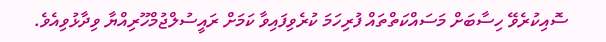ސޮއިކުރެވޭ ހިސާބަށް މަސައްކަތްތައް ފުރިހަމަ ކުރެވިފައިވާ ކަމަށް ރައީސުލްޖުމްހޫރިއްޔާ ވިދާޅުވިއެވެ.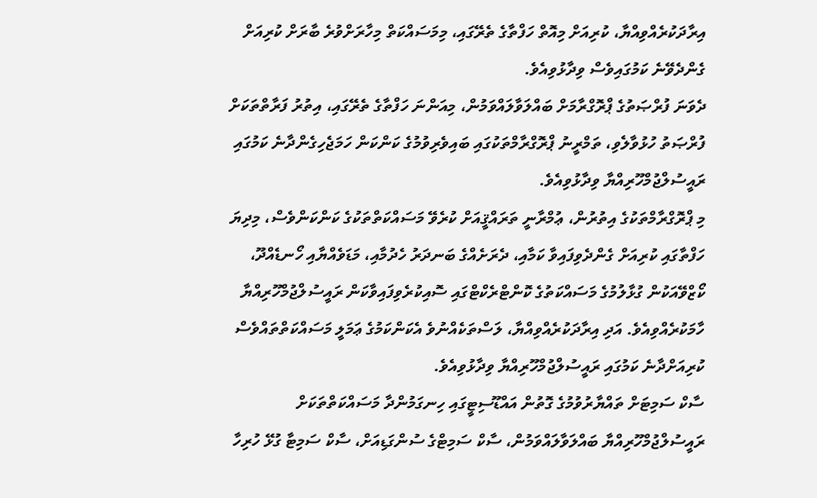އިރާދަކުރެއްވިއްޔާ، ކުރިއަށް މިއޮތް ހަފްތާގެ ތެރޭގައި، މިމަސައްކަތް މިހާރަށްވުރެ ބާރަށް ކުރިއަށް ގެންދެވޭނެ ކަމުގައިވެސް ވިދާޅުވިއެވެ.
ދެވަނަ ފުރްޞަތުގެ ޕްރޮގްރާމަށް ބައްލަވާލައްވަމުން، މިއަންނަ ހަފްތާގެ ތެރޭގައި، އިތުރު ފަރާތްތަކަށް ފުރްޞަތު ހުޅުވާލެވި، ތަމްރީނު ޕްރޮގްރާމްތަކުގައި ބައިވެރިވުމުގެ ކަންކަން ހަމަޖެހިގެންދާނެ ކަމުގައި ރައީސުލްޖުމްހޫރިއްޔާ ވިދާޅުވިއެވެ.
މި ޕްރޮގްރާމްތަކުގެ އިތުރުން، ޢުމްރާނީ ތަރައްޤީއަށް ކުރެވޭ މަސައްކަތްތަކުގެ ކަންކަންވެސް، މިދިޔަ ހަފްތާގައި ކުރިއަށް ގެންދެވިފައިވާ ކަމާއި، ދެރަށެއްގެ ބަނދަރު ހެދުމާއި، މަޑަވެއްޔާއި ހޯނޑެއްދޫ، ކޯޒްވޭއަކުން ގުޅާލުމުގެ މަސައްކަތުގެ ކޮންޓްރެކްޓްގައި ސޮއިކުރެވިފައިވާކަން ރައީސުލްޖުމްހޫރިއްޔާ ހާމަކުރެއްވިއެވެ. އަދި އިރާދަކުރެއްވިއްޔާ، ލަސްތަކެއްނުވެ އެކަންކަމުގެ ޢަމަލީ މަސައްކަތްތައްވެސް ކުރިއަށްދާނެ ކަމުގައި ރައީސުލްޖުމްހޫރިއްޔާ ވިދާޅުވިއެވެ.
ސާކް ސަމިޓަށް ތައްޔާރުވުމުގެ ގޮތުން އައްޑޫސިޓީގައި ހިނގަމުންދާ މަސައްކަތްތަކަށް ރައީސުލްޖުމްހޫރިއްޔާ ބައްލަވާލައްވަމުން، ސާކް ސަމިޓްގެ ސުންގަޑިއަށް، ސާކް ސަމިޓާ ގުޅޭ ހުރިހާ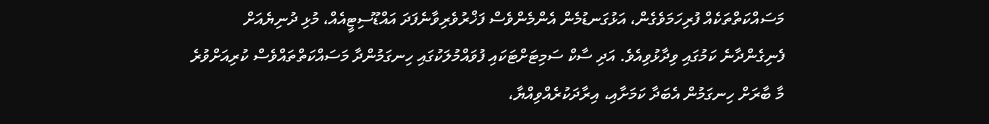މަސައްކަތްތަކެއް ފުރިހަމަވެގެން، އަޅުގަނޑުމެން އެންމެންވެސް ފަޚްރުވެރިވާނެފަދަ އައްޑޫސިޓީއެއް، މުޅި ދުނިޔެއަށް ފެނިގެންދާނެ ކަމުގައި ވިދާޅުވިއެވެ. އަދި ސާކް ސަމިޓަށްޓަކައި ފުވައްމުލަކުގައި ހިނގަމުންދާ މަސައްކަތްތައްވެސް ކުރިއަށްވުރެ މާ ބާރަށް ހިނގަމުން އެބަދާ ކަމަށާއި، އިރާދަކުރެއްވިއްޔާ،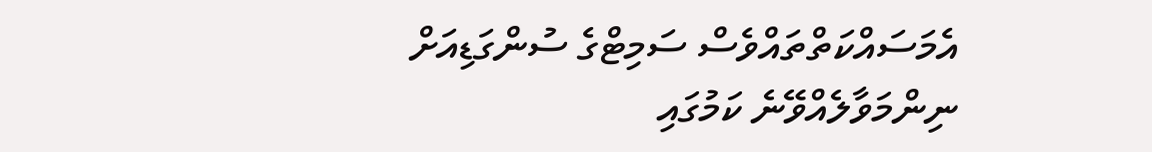އެމަސައްކަތްތައްވެސް ސަމިޓްގެ ސުންގަޑިއަށް ނިންމަވާލެއްވޭނެ ކަމުގައި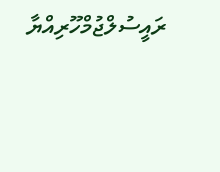ރައީސުލްޖުމްހޫރިއްޔާ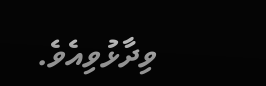ވިދާޅުވިއެވެ.